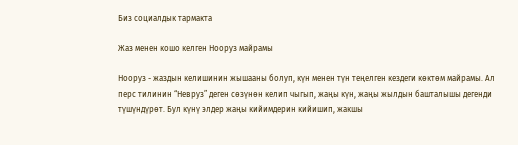Биз социалдык тармакта

Жаз менен кошо келген Нооруз майрамы

Нооруз - жаздын келишинин жышааны болуп, күн менен түн теңелген кездеги көктөм майрамы. Ал перс тилинин “Невруз” деген сөзүнөн келип чыгып, жаңы күн, жаңы жылдын башталышы дегенди түшүндүрөт. Бул күнү элдер жаңы кийимдерин кийишип, жакшы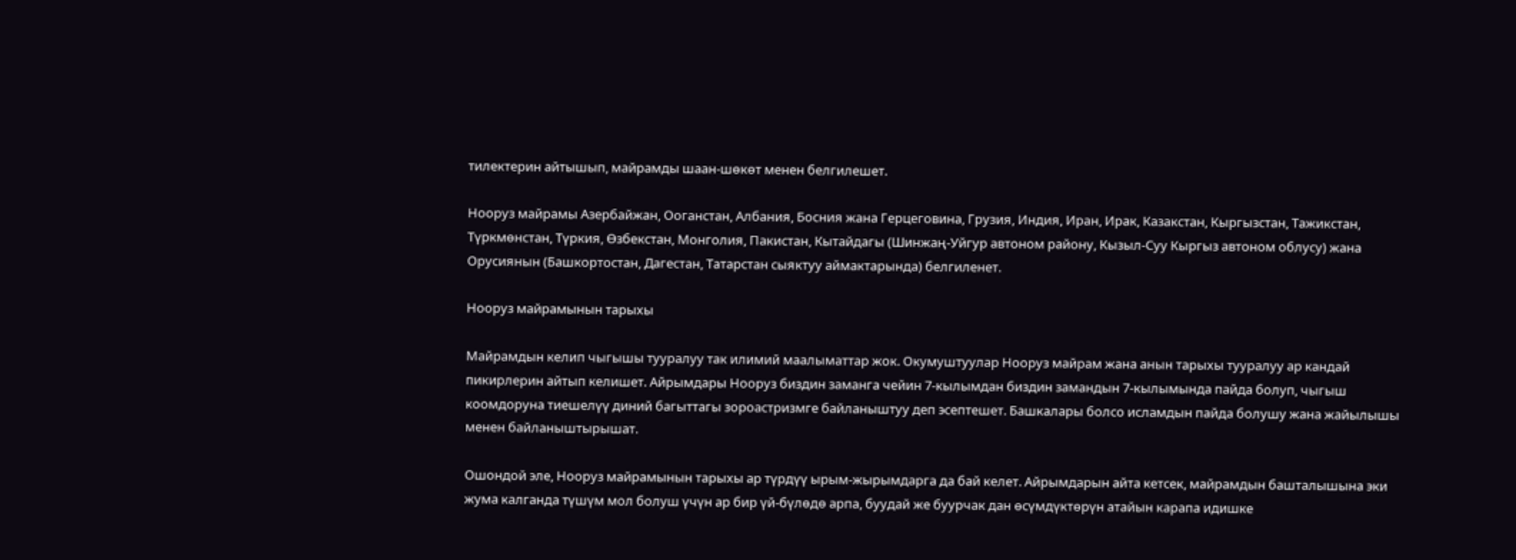тилектерин айтышып, майрамды шаан-шөкөт менен белгилешет.

Нооруз майрамы Азербайжан, Ооганстан, Албания, Босния жана Герцеговина, Грузия, Индия, Иран, Ирак, Казакстан, Кыргызстан, Тажикстан, Түркмөнстан, Түркия, Өзбекстан, Монголия, Пакистан, Кытайдагы (Шинжаң-Уйгур автоном району, Кызыл-Суу Кыргыз автоном облусу) жана Орусиянын (Башкортостан, Дагестан, Татарстан сыяктуу аймактарында) белгиленет.

Нооруз майрамынын тарыхы

Майрамдын келип чыгышы тууралуу так илимий маалыматтар жок. Окумуштуулар Нооруз майрам жана анын тарыхы тууралуу ар кандай пикирлерин айтып келишет. Айрымдары Нооруз биздин заманга чейин 7-кылымдан биздин замандын 7-кылымында пайда болуп, чыгыш коомдоруна тиешелүү диний багыттагы зороастризмге байланыштуу деп эсептешет. Башкалары болсо исламдын пайда болушу жана жайылышы менен байланыштырышат.

Ошондой эле, Нооруз майрамынын тарыхы ар түрдүү ырым-жырымдарга да бай келет. Айрымдарын айта кетсек, майрамдын башталышына эки жума калганда түшүм мол болуш үчүн ар бир үй-бүлөдө арпа, буудай же буурчак дан өсүмдүктөрүн атайын карапа идишке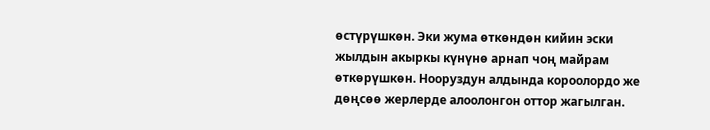өстүрүшкөн. Эки жума өткөндөн кийин эски жылдын акыркы күнүнө арнап чоң майрам өткөрүшкөн. Нооруздун алдында короолордо же дөңсөө жерлерде алоолонгон оттор жагылган.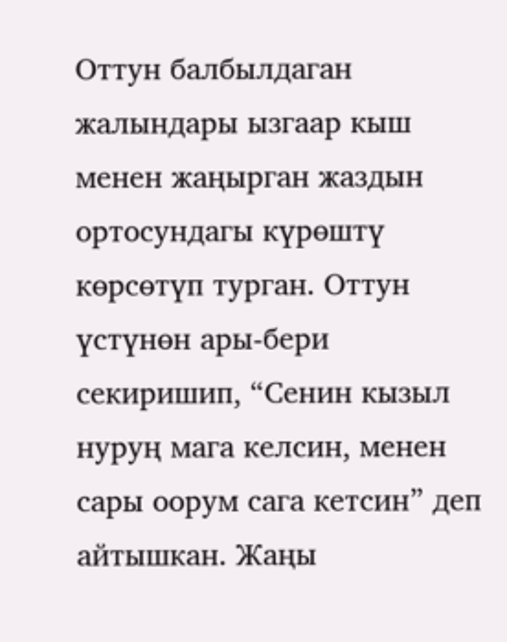Оттун балбылдаган жалындары ызгаар кыш менен жаңырган жаздын ортосундагы күрөштү көрсөтүп турган. Оттун үстүнөн ары-бери секиришип, “Сенин кызыл нуруң мага келсин, менен сары оорум сага кетсин” деп айтышкан. Жаңы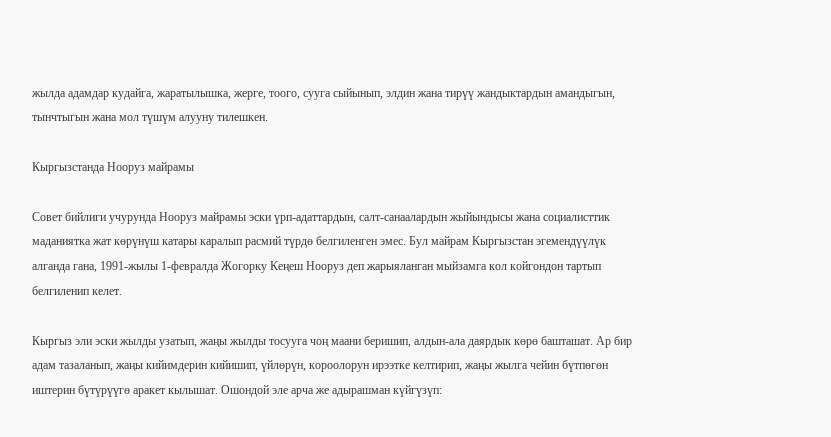жылда адамдар кудайга, жаратылышка, жерге, тоого, сууга сыйынып, элдин жана тирүү жандыктардын амандыгын, тынчтыгын жана мол түшүм алууну тилешкен.

Кыргызстанда Нооруз майрамы

Совет бийлиги учурунда Нооруз майрамы эски үрп-адаттардын, салт-санаалардын жыйындысы жана социалисттик маданиятка жат көрүнүш катары каралып расмий түрдө белгиленген эмес. Бул майрам Кыргызстан эгемендүүлүк алганда гана, 1991-жылы 1-февралда Жогорку Кеңеш Нооруз деп жарыяланган мыйзамга кол койгондон тартып белгиленип келет.

Кыргыз эли эски жылды узатып, жаңы жылды тосууга чоң маани беришип, алдын-ала даярдык көрө башташат. Ар бир адам тазаланып, жаңы кийимдерин кийишип, үйлөрүн, короолорун ирээтке келтирип, жаңы жылга чейин бүтпөгөн иштерин бүтүрүүгө аракет кылышат. Ошондой эле арча же адырашман күйгүзүп: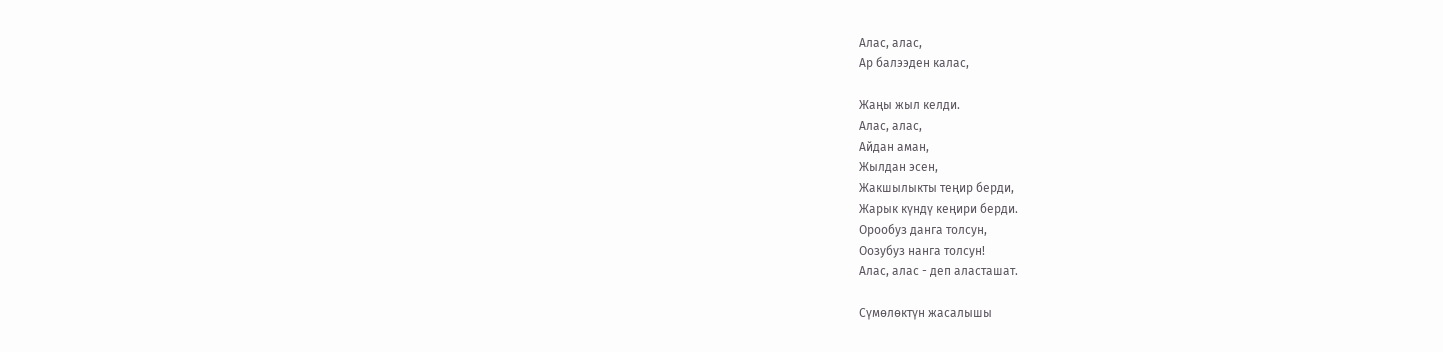Алас, алас,
Ар балээден калас,

Жаңы жыл келди.
Алас, алас,
Айдан аман,
Жылдан эсен,
Жакшылыкты теңир берди,
Жарык күндү кеңири берди.
Орообуз данга толсун,
Оозубуз нанга толсун!
Алас, алас - деп аласташат.

Сүмөлөктүн жасалышы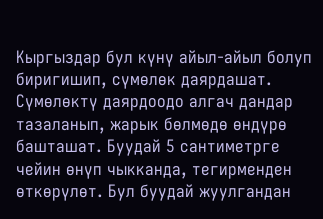Кыргыздар бул күнү айыл-айыл болуп биригишип, сүмөлөк даярдашат. Сүмөлөктү даярдоодо алгач дандар тазаланып, жарык бөлмөдө өндүрө башташат. Буудай 5 сантиметрге чейин өнүп чыкканда, тегирменден өткөрүлөт. Бул буудай жуулгандан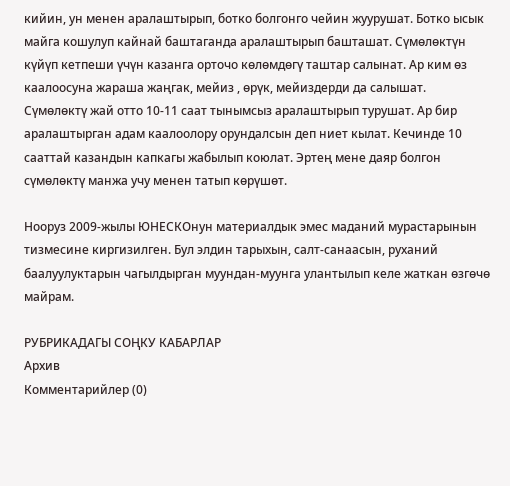кийин, ун менен аралаштырып, ботко болгонго чейин жуурушат. Ботко ысык майга кошулуп кайнай баштаганда аралаштырып башташат. Сүмөлөктүн күйүп кетпеши үчүн казанга орточо көлөмдөгү таштар салынат. Ар ким өз каалоосуна жараша жаңгак, мейиз , өрүк, мейиздерди да салышат. Сүмөлөктү жай отто 10-11 саат тынымсыз аралаштырып турушат. Ар бир аралаштырган адам каалоолору орундалсын деп ниет кылат. Кечинде 10 сааттай казандын капкагы жабылып коюлат. Эртең мене даяр болгон сүмөлөктү манжа учу менен татып көрүшөт.

Нооруз 2009-жылы ЮНЕСКОнун материалдык эмес маданий мурастарынын тизмесине киргизилген. Бул элдин тарыхын, салт-санаасын, руханий баалуулуктарын чагылдырган муундан-муунга улантылып келе жаткан өзгөчө майрам.

РУБРИКАДАГЫ СОҢКУ КАБАРЛАР
Архив
Комментарийлер (0)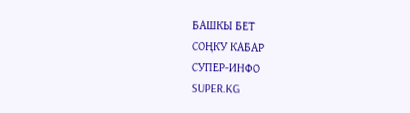БАШКЫ БЕТ
СОҢКУ КАБАР
СУПЕР-ИНФО
SUPER.KG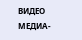ВИДЕО
МЕДИА-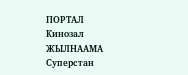ПОРТАЛ
Кинозал
ЖЫЛНААМА
Суперстан